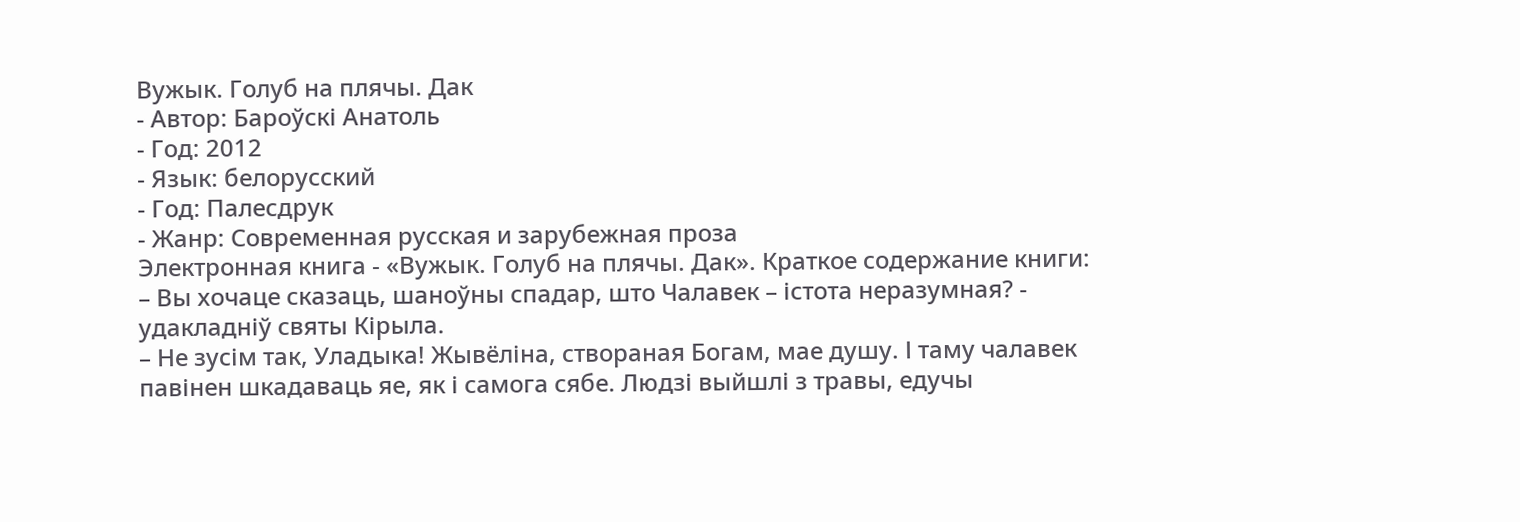Вужык. Голуб на плячы. Дак
- Автор: Бароўскі Анатоль
- Год: 2012
- Язык: белорусский
- Год: Палесдрук
- Жанр: Современная русская и зарубежная проза
Электронная книга - «Вужык. Голуб на плячы. Дак». Краткое содержание книги:
– Вы хочаце сказаць, шаноўны спадар, што Чалавек – істота неразумная? - удакладніў святы Кірыла.
– Не зусім так, Уладыка! Жывёліна, створаная Богам, мае душу. І таму чалавек павінен шкадаваць яе, як і самога сябе. Людзі выйшлі з травы, едучы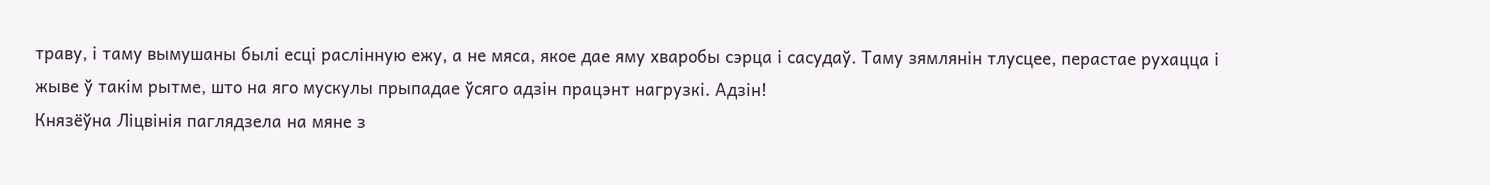траву, і таму вымушаны былі есці раслінную ежу, а не мяса, якое дае яму хваробы сэрца і сасудаў. Таму зямлянін тлусцее, перастае рухацца і жыве ў такім рытме, што на яго мускулы прыпадае ўсяго адзін працэнт нагрузкі. Адзін!
Князёўна Ліцвінія паглядзела на мяне з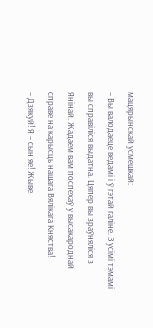мацярынскай усмешкай:
– Вы валодаеце ведамі і ў гэтай галіне. З усімі тэмамі вы справіліся выдатна. Цяпер вы зраўняліся з Янінай. Жадаем вам поспехаў у высакароднай справе на карысць нашага Вялікага Княства!
– Дзякуй! Я – сын яе! Жыве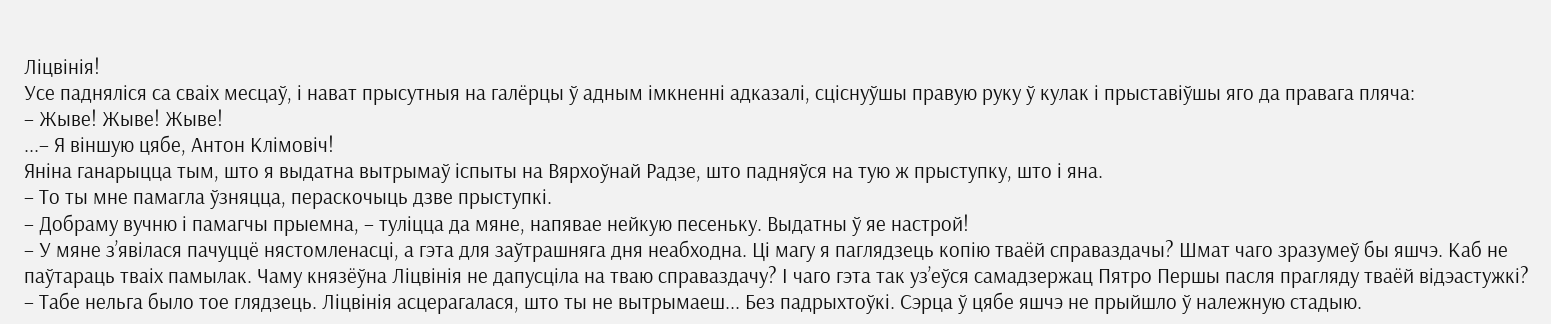Ліцвінія!
Усе падняліся са сваіх месцаў, і нават прысутныя на галёрцы ў адным імкненні адказалі, сціснуўшы правую руку ў кулак і прыставіўшы яго да правага пляча:
– Жыве! Жыве! Жыве!
...– Я віншую цябе, Антон Клімовіч!
Яніна ганарыцца тым, што я выдатна вытрымаў іспыты на Вярхоўнай Радзе, што падняўся на тую ж прыступку, што і яна.
– То ты мне памагла ўзняцца, пераскочыць дзве прыступкі.
– Добраму вучню і памагчы прыемна, – туліцца да мяне, напявае нейкую песеньку. Выдатны ў яе настрой!
– У мяне з’явілася пачуццё нястомленасці, а гэта для заўтрашняга дня неабходна. Ці магу я паглядзець копію тваёй справаздачы? Шмат чаго зразумеў бы яшчэ. Каб не паўтараць тваіх памылак. Чаму князёўна Ліцвінія не дапусціла на тваю справаздачу? І чаго гэта так уз’еўся самадзержац Пятро Першы пасля прагляду тваёй відэастужкі?
– Табе нельга было тое глядзець. Ліцвінія асцерагалася, што ты не вытрымаеш... Без падрыхтоўкі. Сэрца ў цябе яшчэ не прыйшло ў належную стадыю.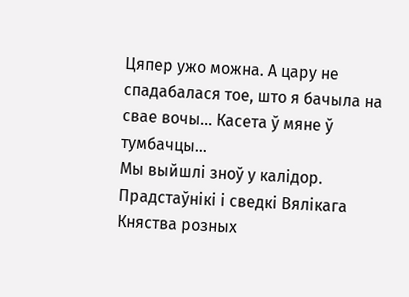Цяпер ужо можна. А цару не спадабалася тое, што я бачыла на свае вочы... Касета ў мяне ў тумбачцы…
Мы выйшлі зноў у калідор. Прадстаўнікі і сведкі Вялікага Княства розных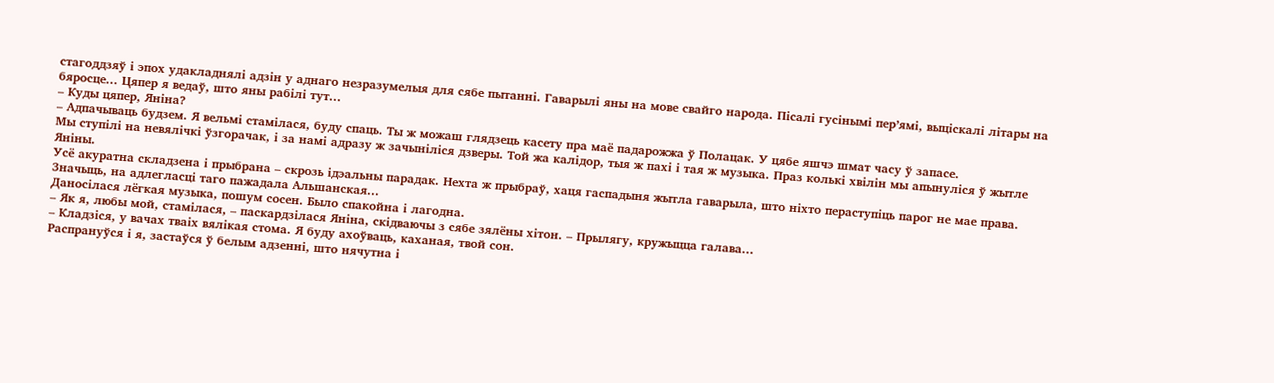стагоддзяў і эпох удакладнялі адзін у аднаго незразумелыя для сябе пытанні. Гаварылі яны на мове свайго народа. Пісалі гусінымі пер’ямі, выціскалі літары на бяросце... Цяпер я ведаў, што яны рабілі тут...
– Куды цяпер, Яніна?
– Адпачываць будзем. Я вельмі стамілася, буду спаць. Ты ж можаш глядзець касету пра маё падарожжа ў Полацак. У цябе яшчэ шмат часу ў запасе.
Мы ступілі на невялічкі ўзгорачак, і за намі адразу ж зачыніліся дзверы. Той жа калідор, тыя ж пахі і тая ж музыка. Праз колькі хвілін мы апынуліся ў жытле Яніны.
Усё акуратна складзена і прыбрана – скрозь ідэальны парадак. Нехта ж прыбраў, хаця гаспадыня жытла гаварыла, што ніхто пераступіць парог не мае права. Значыць, на адлегласці таго пажадала Альшанская...
Даносілася лёгкая музыка, пошум сосен. Было спакойна і лагодна.
– Як я, любы мой, стамілася, – паскардзілася Яніна, скідваючы з сябе зялёны хітон. – Прылягу, кружыцца галава...
– Кладзіся, у вачах тваіх вялікая стома. Я буду ахоўваць, каханая, твой сон.
Распрануўся і я, застаўся ў белым адзенні, што нячутна і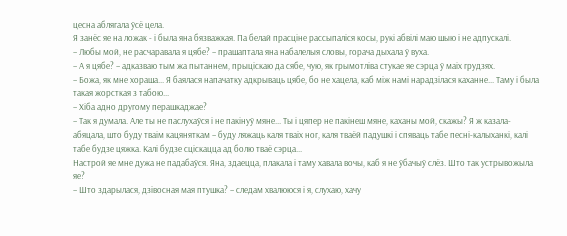цесна аблягала ўсё цела.
Я занёс яе на ложак - і была яна бязважкая. Па белай прасціне рассыпаліся косы, рукі абвілі маю шыю і не адпускалі.
– Любы мой, не расчаравала я цябе? – прашаптала яна набалелыя словы, горача дыхала ў вуха.
– А я цябе? – адказваю тым жа пытаннем, прыціскаю да сябе, чую, як грымотліва стукае яе сэрца ў маіх грудзях.
– Божа, як мне хораша... Я баялася напачатку адкрываць цябе, бо не хацела, каб між намі нарадзілася каханне... Таму і была такая жорсткая з табою...
– Хіба адно другому перашкаджае?
– Так я думала. Але ты не паслухаўся і не пакінуў мяне... Ты і цяпер не пакінеш мяне, каханы мой, скажы? Я ж казала-абяцала, што буду тваім кацяняткам – буду ляжаць каля тваіх ног, каля тваёй падушкі і спяваць табе песні-калыханкі, калі табе будзе цяжка. Калі будзе сціскацца ад болю тваё сэрца...
Настрой яе мне дужа не падабаўся. Яна, здаецца, плакала і таму хавала вочы, каб я не ўбачыў слёз. Што так устрывожыла яе?
– Што здарылася, дзівосная мая птушка? – следам хвалююся і я, слухаю, хачу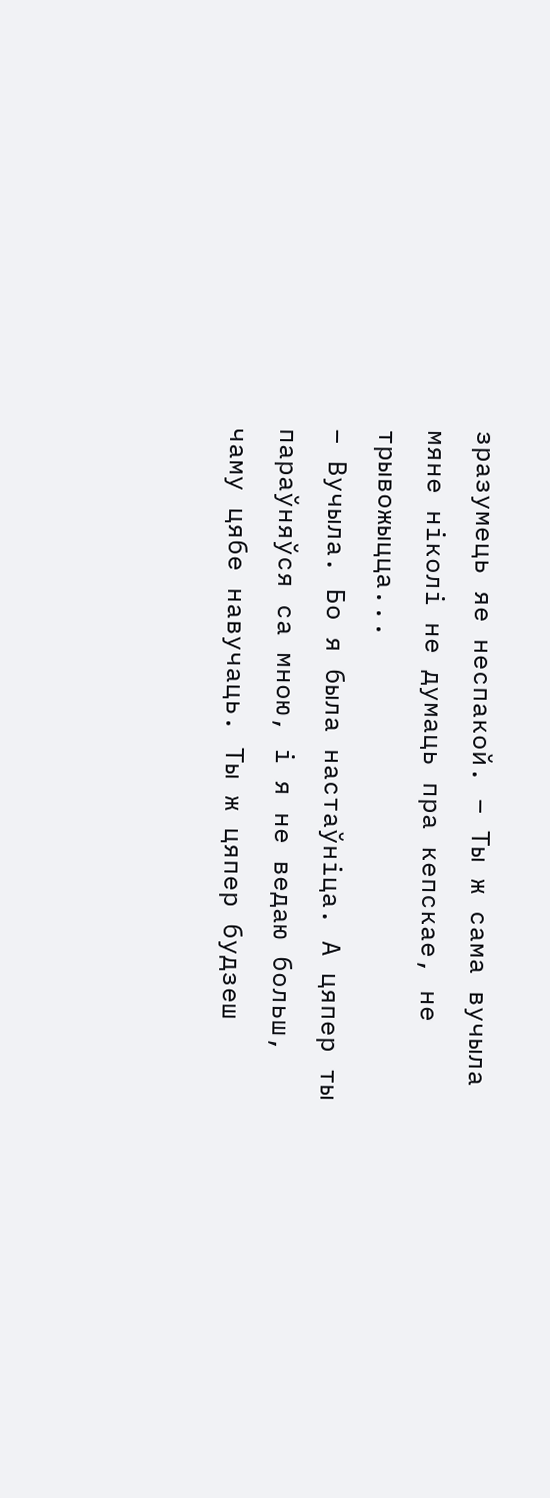зразумець яе неспакой. – Ты ж сама вучыла мяне ніколі не думаць пра кепскае, не трывожыцца...
– Вучыла. Бо я была настаўніца. А цяпер ты параўняўся са мною, і я не ведаю больш, чаму цябе навучаць. Ты ж цяпер будзеш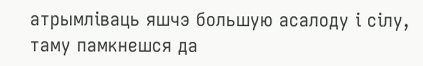атрымліваць яшчэ большую асалоду і сілу, таму памкнешся да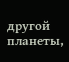другой планеты,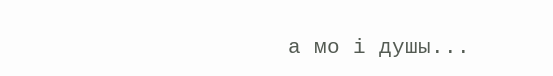а мо і душы...